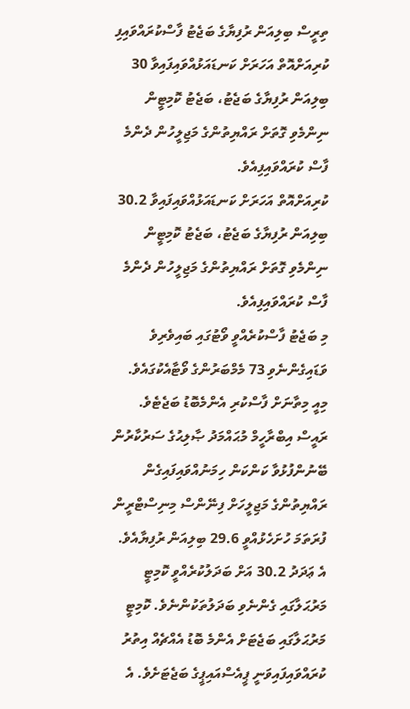ތިރީސް ބިލިއަން ރުފިޔާގެ ބަޖެޓު ފާސްކުރައްވައިފި
ކުރިއަށްއޮތް އަހަރަށް ކަނޑައަޅުއްވައިފައިވާ 30 ބިލިއަން ރުފިޔާގެ ބަޖެޓު، ބަޖެޓު ކޮމިޓީން ނިންމެވި ގޮތަށް ރައްޔިތުންގެ މަޖިލީހުން ދެންމެ ފާސް ކުރައްވައިފިއެވެ.
ކުރިއަށްއޮތް އަހަރަށް ކަނޑައަޅުއްވައިފައިވާ 30.2 ބިލިއަން ރުފިޔާގެ ބަޖެޓު، ބަޖެޓު ކޮމިޓީން ނިންމެވި ގޮތަށް ރައްޔިތުންގެ މަޖިލީހުން ދެންމެ ފާސް ކުރައްވައިފިއެވެ.
މި ބަޖެޓު ފާސްކުރެއްވީ ވޯޓުގައި ބައިވެރިވެ ވަޑައިގެންނެވި 73 މެމްބަރުންގެ ވޯޓާއެކުގައެވެ. މިއީ މިތާނަށް ފާސްކުރި އެންމެބޮޑު ބަޖެޓެވެ. ރައީސް އިބްރާހީމް މުޙައްމަދު ޞާލިޙުގެ ސަރުކާރުން ބޭނުންފުޅުވާ ކަންކަން ހިމަނުއްވައިފައިގެން ރައްޔިތުންގެ މަޖިލީހަށް ފިނޭންސް މިނިސްޓްރީން ފުރަތަމަ ހުށަހެޅުއްވީ 29.6 ބިލިއަން ރުފިޔާއެވެ. އެ ޢަދަދު 30.2 އަށް ބަދަލުކުރެއްވީ ކޮމިޓީ މަރުޙަލާގައި ގެންނެވި ބަދަލުތަކުންނެވެ. ކޮމިޓީ މަރުޙަލާގައި ބަޖެޓަށް އެންމެ ބޮޑު އެއްޗެއް އިތުރު ކުރައްވައިފައިވަނީ ޕީއެސްއައިޕީގެ ބަޖެޓަށެވެ. އެ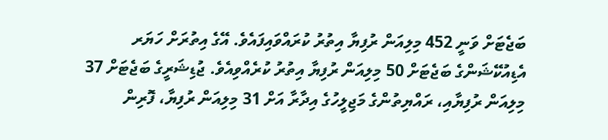ބަޖެޓަށް ވަނީ 452 މިލިއަން ރުފިޔާ އިތުރު ކުރައްވައިފައެވެ. އޭގެ އިތުރަށް ހަޔަރ އެޑިއުކޭޝަންގެ ބަޖެޓަށް 50 މިލިއަން ރުފިޔާ އިތުރު ކުރެއްވިއެވެ. ޖުޑިޝަރީގެ ބަޖެޓަށް 37 މިލިއަން ރުފިޔާއި، ރައްޔިތުންގެ މަޖިލީހުގެ އިދާރާ އަށް 31 މިލިއަން ރުފިޔާ، ފޮރިން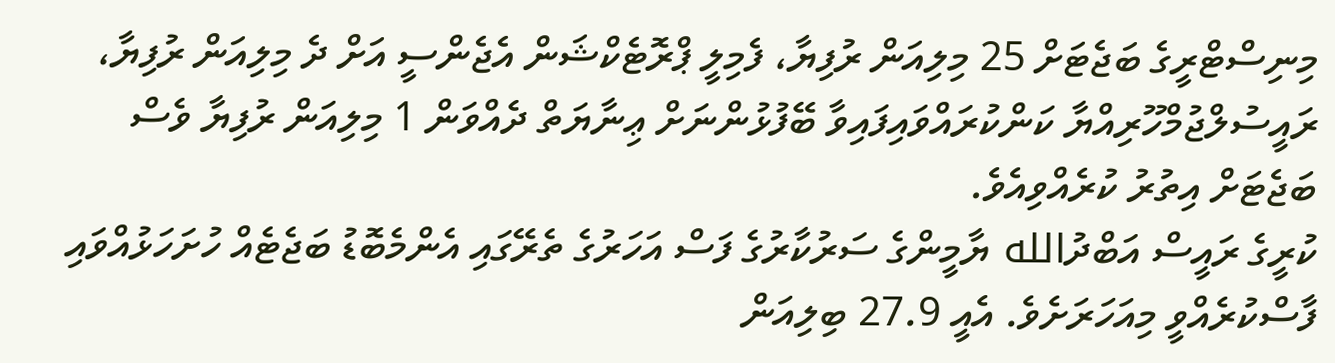މިނިސްޓްރީގެ ބަޖެޓަށް 25 މިލިއަން ރުފިޔާ، ފެމިލީ ޕްރޮޓެކްޝަން އެޖެންސީ އަށް ދެ މިލިއަން ރުފިޔާ، ރައީސުލްޖުމްހޫރިއްޔާ ކަންކުރައްވައިފައިވާ ބޭފުޅުންނަށް ޢިނާޔަތް ދެއްވަން 1 މިލިއަން ރުފިޔާ ވެސް ބަޖެޓަށް އިތުރު ކުރެއްވިއެވެ.
ކުރީގެ ރައީސް އަބްދުالله ޔާމީންގެ ސަރުކާރުގެ ފަސް އަހަރުގެ ތެރޭގައި އެންމެބޮޑު ބަޖެޓެއް ހުށަހަޅުއްވައި ފާސްކުރެއްވީ މިއަހަރަށެވެ. އެއީ 27.9 ބިލިއަން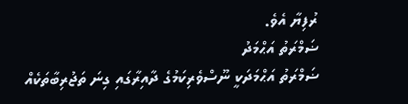ރުފިޔާ އެވެ.
ޟަމްރަތު އަޙްމަދު
ޟަމްރަތު އަޙްމަދަކީ ނޫސްވެރިކަމުގެ ދާއިރާގައި ގިނަ ތަޖުރިބާތަކެއް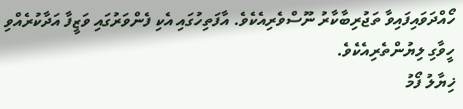ހޯއްދަވައިފައިވާ ތަޖުރިބާކާރު ނޫސްވެރިއެކެވެ. އާފަތިހުގައި އެކި ފެންވަރުގައި ވަޒީފާ އަދާކުރެއްވި ހީވާގި ލިޔުންތެރިއެކެވެ.
ޚިޔާލު ފޯމު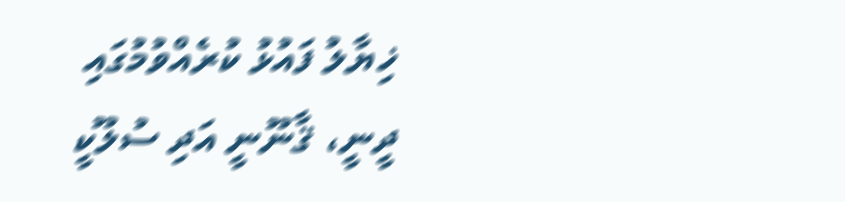ޚިޔާލު ފައުޅު ކުރެއްވުމުގައި ދީނީ، ޤާނޫނީ އަދި ސުލޫކީ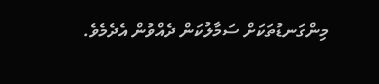މިންގަނޑުތަކަށް ސަމާލުކަން ދެއްވުން އެދެމެވެ.